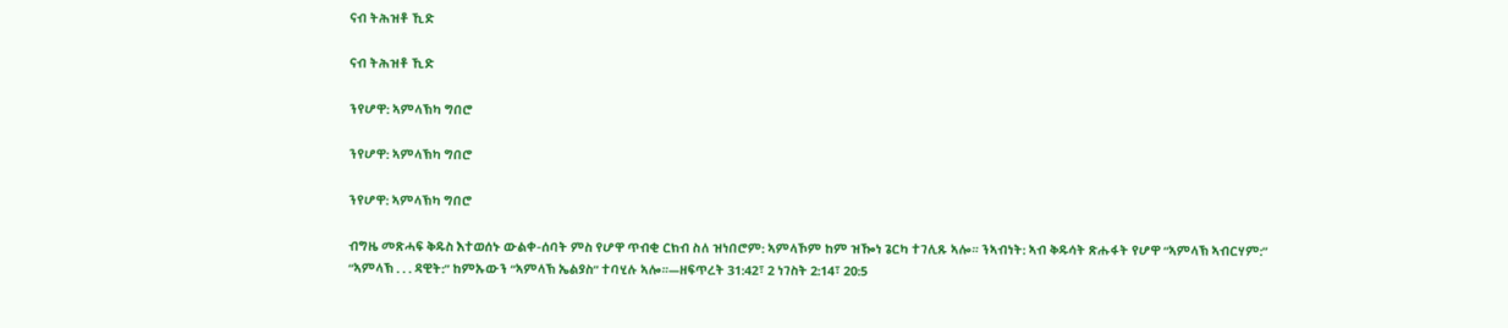ናብ ትሕዝቶ ኺድ

ናብ ትሕዝቶ ኺድ

ንየሆዋ: ኣምላኽካ ግበሮ

ንየሆዋ: ኣምላኽካ ግበሮ

ንየሆዋ: ኣምላኽካ ግበሮ

ብግዜ መጽሓፍ ቅዱስ እተወሰኑ ውልቀ-ሰባት ምስ የሆዋ ጥብቂ ርክብ ስለ ዝነበሮም: ኣምላኾም ከም ዝዀነ ጌርካ ተገሊጹ ኣሎ። ንኣብነት: ኣብ ቅዱሳት ጽሑፋት የሆዋ “ኣምላኽ ኣብርሃም:” “ኣምላኽ . . . ዳዊት:” ከምኡውን “ኣምላኽ ኤልያስ” ተባሂሉ ኣሎ።—ዘፍጥረት 31:42፣ 2 ነገስት 2:14፣ 20:5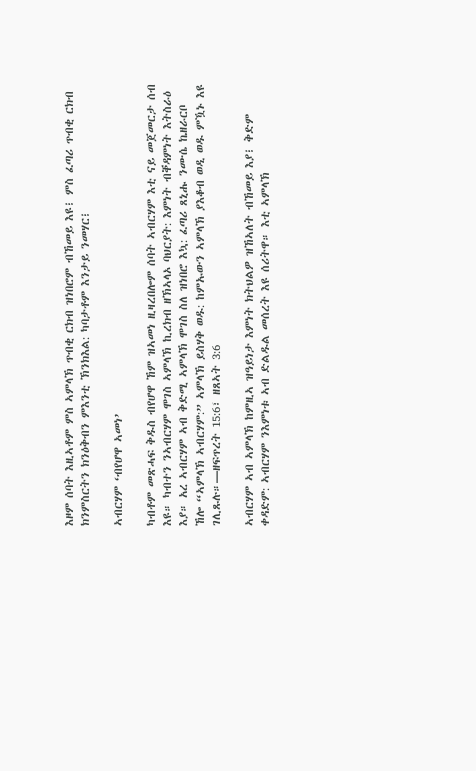እዞም ሰባት እዚኣቶም ምስ ኣምላኽ ጥብቂ ርክብ ዝነበሮም ብኸመይ እዩ፧ ምስ ፈጣሪ ጥብቂ ርክብ ክንምስርትን ክንዕቅብን ምእንቲ ኽንክእል: ካባታቶም እንታይ ንመሃር፧

ኣብርሃም ‘ብየሆዋ ኣመነ’

ካብቶም መጽሓፍ ቅዱስ ብየሆዋ ኸም ዝኣመነ ዚዛረበሎም ሰባት ኣብርሃም እቲ ናይ መጀመርታ ሰብ እዩ። ካብተን ንኣብርሃም ሞገስ ኣምላኽ ኪረክብ ዘኽኣላኦ ባህርያት: እምነት ብቐዳምነት እትስራዕ እያ። አረ ኣብርሃም ኣብ ቅድሚ ኣምላኽ ሞገስ ስለ ዝነበሮ እኳ: ፈጣሪ ጸኒሑ ንሙሴ ኬዘራርቦ ኸሎ “ኣምላኽ ኣብርሃም:” ኣምላኽ ይስሃቅ ወዱ: ከምኡውን ኣምላኽ ያእቆብ ወዲ ወዱ ምዃኑ እዩ ገሊጹሉ።—ዘፍጥረት 15:6፣ ዘጸኣት 3:6

ኣብርሃም ኣብ ኣምላኽ ከምዚኣ ዝዓይነታ እምነት ክትህልዎ ዝኸኣለት ብኸመይ እያ፧ ቅድም ቀዳድም: ኣብርሃም ንእምነቱ ኣብ ድልዱል መሰረት እዩ ሰሪትዋ። እቲ ኣምላኽ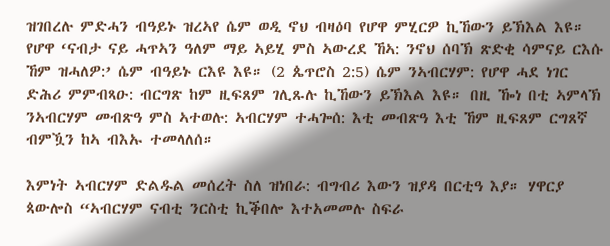ዝገበረሉ ምድሓን ብዓይኑ ዝረኣየ ሴም ወዲ ኖህ ብዛዕባ የሆዋ ምሂርዎ ኪኸውን ይኽእል እዩ። የሆዋ ‘ናብታ ናይ ሓጥኣን ዓለም ማይ ኣይሂ ምስ ኣውረደ ኸኣ: ንኖህ ሰባኽ ጽድቂ ሳምናይ ርእሱ ኸም ዝሓለዎ:’ ሴም ብዓይኑ ርእዩ እዩ። (2 ጴጥሮስ 2:5) ሴም ንኣብርሃም: የሆዋ ሓደ ነገር ድሕሪ ምምብጻዑ: ብርግጽ ከም ዚፍጸም ገሊጹሉ ኪኸውን ይኽእል እዩ። በዚ ዀነ በቲ ኣምላኽ ንኣብርሃም መብጽዓ ምስ ኣተወሉ: ኣብርሃም ተሓጐሰ: እቲ መብጽዓ እቲ ኸም ዚፍጸም ርግጸኛ ብምዃን ከኣ ብእኡ ተመላለሰ።

እምነት ኣብርሃም ድልዱል መሰረት ስለ ዝነበራ: ብግብሪ እውን ዝያዳ በርቲዓ እያ። ሃዋርያ ጳውሎስ “ኣብርሃም ናብቲ ንርስቲ ኪቕበሎ እተአመመሉ ስፍራ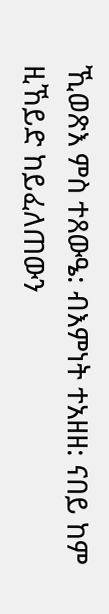ኺወጽእ ምስ ተጸውዔ: ብእምነት ተአዘዘ: ናበይ ከም ዚኸይድ ከይፈለጠውን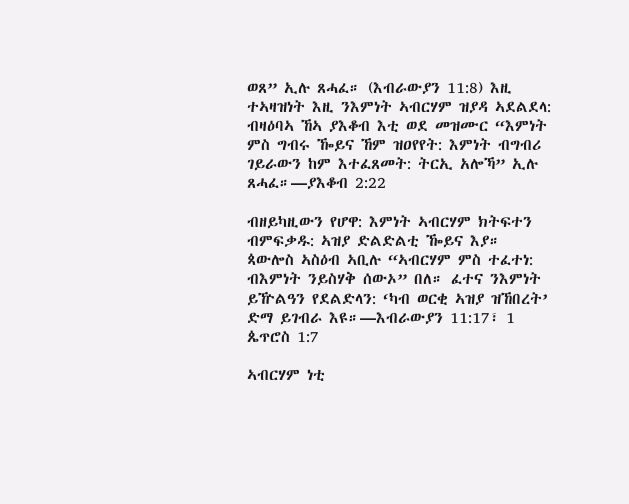ወጸ” ኢሉ ጸሓፈ። (እብራውያን 11:8) እዚ ተኣዛዝነት እዚ ንእምነት ኣብርሃም ዝያዳ ኣደልደላ: ብዛዕባኣ ኸኣ ያእቆብ እቲ ወደ መዝሙር “እምነት ምስ ግብሩ ዀይና ኸም ዝዐየየት: እምነት ብግብሪ ገይራውን ከም እተፈጸመት: ትርኢ አሎኻ” ኢሉ ጸሓፈ።—ያእቆብ 2:22

ብዘይካዚውን የሆዋ: እምነት ኣብርሃም ክትፍተን ብምፍቃዱ: ኣዝያ ድልድልቲ ዀይና እያ። ጳውሎስ ኣስዕብ ኣቢሉ “ኣብርሃም ምስ ተፈተነ: ብእምነት ንይስሃቅ ሰውኦ” በለ። ፈተና ንእምነት ይዅልዓን የደልድላን: ‘ካብ ወርቂ ኣዝያ ዝኸበረት’ ድማ ይገብራ እዩ።—እብራውያን 11:17፣ 1 ጴጥሮስ 1:7

ኣብርሃም ነቲ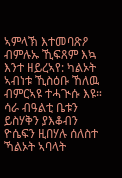ኣምላኽ እተመባጽዖ ብምሉኡ ኺፍጸም እኳ እንተ ዘይረኣየ: ካልኦት ኣብነቱ ኺስዕቡ ኸለዉ ብምርኣዩ ተሓጒሱ እዩ። ሳራ ብዓልቲ ቤቱን ይስሃቅን ያእቆብን ዮሴፍን ዚበሃሉ ሰለስተ ኻልኦት ኣባላት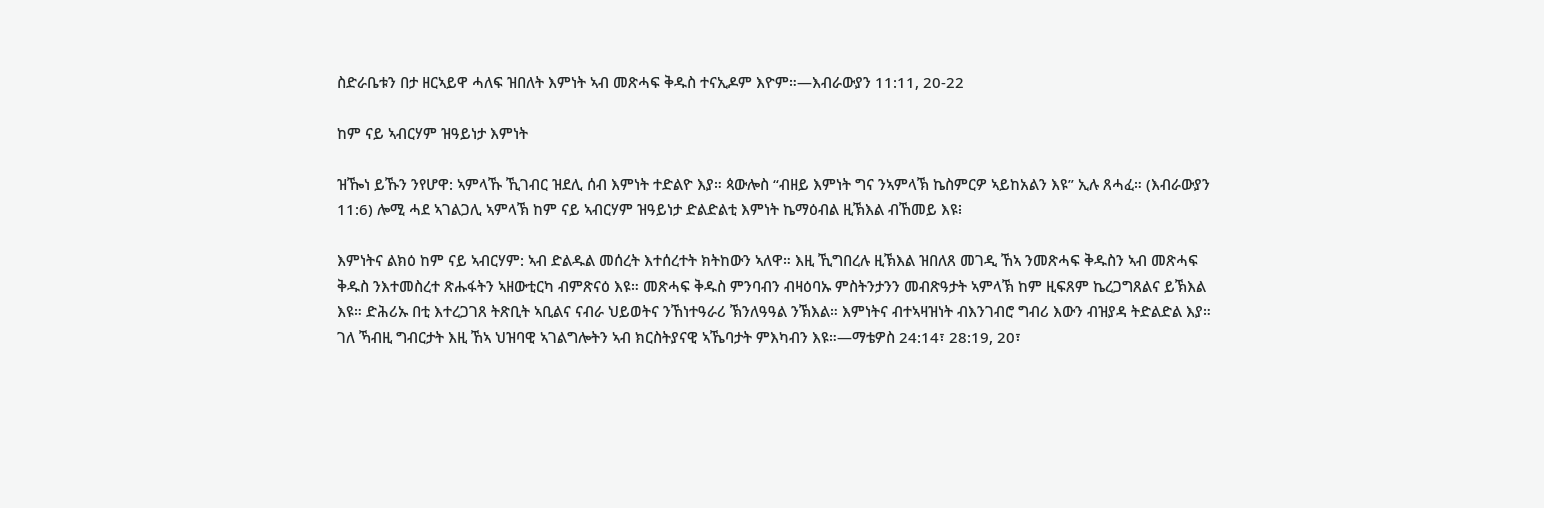ስድራቤቱን በታ ዘርኣይዋ ሓለፍ ዝበለት እምነት ኣብ መጽሓፍ ቅዱስ ተናኢዶም እዮም።—እብራውያን 11:11, 20-22

ከም ናይ ኣብርሃም ዝዓይነታ እምነት

ዝዀነ ይኹን ንየሆዋ: ኣምላኹ ኺገብር ዝደሊ ሰብ እምነት ተድልዮ እያ። ጳውሎስ “ብዘይ እምነት ግና ንኣምላኽ ኬስምርዎ ኣይከአልን እዩ” ኢሉ ጸሓፈ። (እብራውያን 11:6) ሎሚ ሓደ ኣገልጋሊ ኣምላኽ ከም ናይ ኣብርሃም ዝዓይነታ ድልድልቲ እምነት ኬማዕብል ዚኽእል ብኸመይ እዩ፧

እምነትና ልክዕ ከም ናይ ኣብርሃም: ኣብ ድልዱል መሰረት እተሰረተት ክትከውን ኣለዋ። እዚ ኺግበረሉ ዚኽእል ዝበለጸ መገዲ ኸኣ ንመጽሓፍ ቅዱስን ኣብ መጽሓፍ ቅዱስ ንእተመስረተ ጽሑፋትን ኣዘውቲርካ ብምጽናዕ እዩ። መጽሓፍ ቅዱስ ምንባብን ብዛዕባኡ ምስትንታንን መብጽዓታት ኣምላኽ ከም ዚፍጸም ኬረጋግጸልና ይኽእል እዩ። ድሕሪኡ በቲ እተረጋገጸ ትጽቢት ኣቢልና ናብራ ህይወትና ንኸነተዓራሪ ኽንለዓዓል ንኽእል። እምነትና ብተኣዛዝነት ብእንገብሮ ግብሪ እውን ብዝያዳ ትድልድል እያ። ገለ ኻብዚ ግብርታት እዚ ኸኣ ህዝባዊ ኣገልግሎትን ኣብ ክርስትያናዊ ኣኼባታት ምእካብን እዩ።—ማቴዎስ 24:14፣ 28:19, 20፣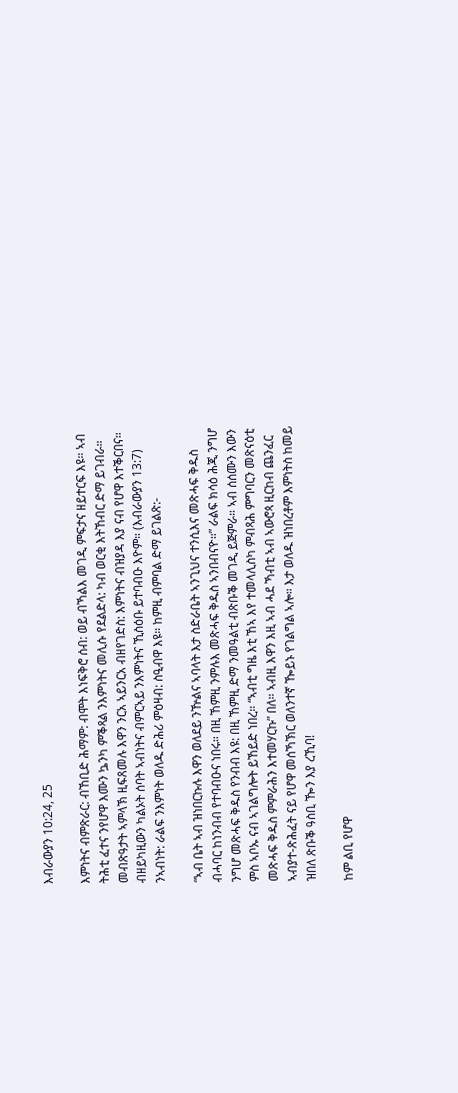እብራውያን 10:24, 25

እምነትና ብምጽራር: ብኸቢድ ሕማም: ብሞት እነፍቅሮ ሰብ: ወይ ብኻልእ መገዲ ምፍታና ዘይተርፍ እዩ። ኣብ ትሕቲ ፈተና ንየሆዋ እሙን ኴንካ ምቕጻል ንእምነትና መሊሱ የደልድላ: ካብ ወርቂ እትኸብር ድማ ይገብራ። መብጽዓታት ኣምላኽ ዚፍጸመሉ እዋን ንርአ ኣይንርአ ብዘየገድስ: እምነትና ብዝያዳ እያ ናብ የሆዋ እተቕርበና። ብዘይካዚውን ካልኦት ሰባት ኣብነትና ብምርኣይ ንእምነትና ኺስዕቡ ይተባብዑ እዮም። (እብራውያን 13:7) ንኣብነት: ራልፍ ንእምነት ወለዱ ድሕሪ ምዕዛብ: ስዒብዋ እዩ። ከምዚ ብምባል ድማ ይገልጽ:-

“ኣብ ቤት ኣብ ዝነበርኩሉ እዋን ወለደይ ንዅልና ኣባላት እታ ስድራቤት ኣንጊህና ተንሲእና መጽሓፍ ቅዱስ ብሓባር ከነንብብ የተባብዑና ነበሩ። በዚ ኸምዚ ንምሉእ መጽሓፍ ቅዱስ ኣንበብናዮ።” ራልፍ ክሳዕ ሕጂ ንግሆ ንግሆ መጽሓፍ ቅዱስ የንብብ እዩ: በዚ ኸምዚ ድማ ንመዓልቲ ብጽቡቕ መገዲ ይጅምራ። ኣብ ሰሰሙን እውን ምስ ኣቦኡ ናብ ኣገልግሎት ይኸይድ ነበረ። “ኣብቲ ግዜ እቲ ኸኣ እየ ተመላሊስካ ምብጻሕ ምግባርን መጽናዕቲ መጽሓፍ ቅዱስ ምምራሕን እተመሃርኩ” በለ። ኣብዚ እዋን እዚ ኣብ ሓደ ኻብቲ ኣብ ኣውሮጳ ዚርከብ ጨንፈር ኣብያተ-ጽሕፈት ናይ የሆዋ መሰኻኽር ወለንተኛ ዀይኑ የገልግል ኣሎ። እታ ወለዱ ዝነበረቶም እምነትስ ከመይ ዝበለ ጽቡቕ ዓስቢ ዀን እያ ረኺባ!

ከም ልቢ የሆዋ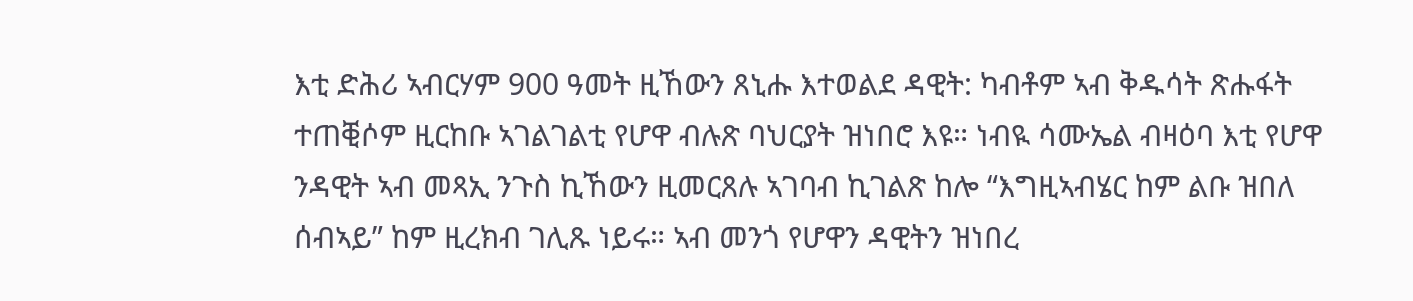እቲ ድሕሪ ኣብርሃም 900 ዓመት ዚኸውን ጸኒሑ እተወልደ ዳዊት: ካብቶም ኣብ ቅዱሳት ጽሑፋት ተጠቒሶም ዚርከቡ ኣገልገልቲ የሆዋ ብሉጽ ባህርያት ዝነበሮ እዩ። ነብዪ ሳሙኤል ብዛዕባ እቲ የሆዋ ንዳዊት ኣብ መጻኢ ንጉስ ኪኸውን ዚመርጸሉ ኣገባብ ኪገልጽ ከሎ “እግዚኣብሄር ከም ልቡ ዝበለ ሰብኣይ” ከም ዚረክብ ገሊጹ ነይሩ። ኣብ መንጎ የሆዋን ዳዊትን ዝነበረ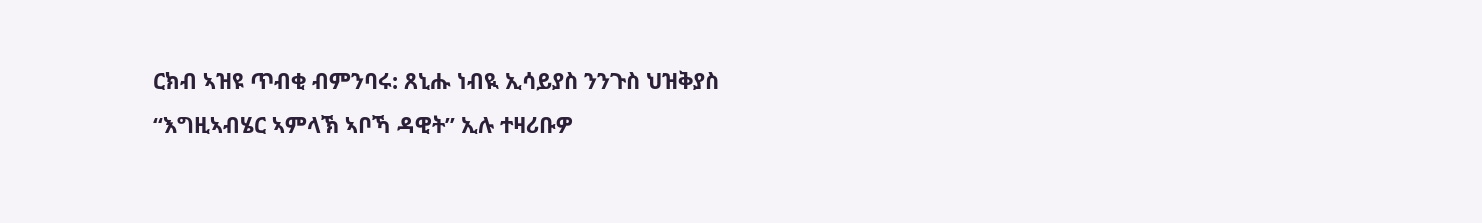ርክብ ኣዝዩ ጥብቂ ብምንባሩ: ጸኒሑ ነብዪ ኢሳይያስ ንንጉስ ህዝቅያስ “እግዚኣብሄር ኣምላኽ ኣቦኻ ዳዊት” ኢሉ ተዛሪቡዎ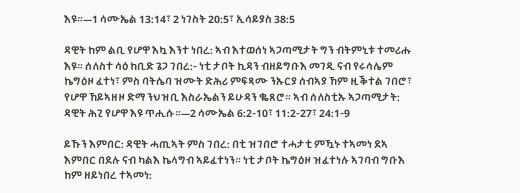እዩ።—1 ሳሙኤል 13:14፣ 2 ነገስት 20:5፣ ኢሳይያስ 38:5

ዳዊት ከም ልቢ የሆዋ እኳ እንተ ነበረ: ኣብ እተወሰነ ኣጋጣሚታት ግን ብትምኒቱ ተመሪሑ እዩ። ሰለስተ ሳዕ ከቢድ ጌጋ ገበረ:- ነቲ ታቦት ኪዳን ብዘይግቡእ መገዲ ናብ የሩሳሌም ኬግዕዞ ፈተነ፣ ምስ ባትሴባ ዝሙት ድሕሪ ምፍጻሙ ንኡርያ ሰብኣያ ኸም ዚቕተል ገበሮ፣ የሆዋ ኸይኣዘዞ ድማ ንህዝቢ እስራኤልን ይሁዳን ቈጸሮ። ኣብ ሰለስቲኡ ኣጋጣሚታት: ዳዊት ሕጊ የሆዋ እዩ ጥሒሱ።—2 ሳሙኤል 6:2-10፣ 11:2-27፣ 24:1-9

ይኹን እምበር: ዳዊት ሓጢኣት ምስ ገበረ: በቲ ዝገበሮ ተሓታቲ ምዃኑ ተኣመነ ደኣ እምበር በደሉ ናብ ካልእ ኬላግብ ኣይፈተነን። ነቲ ታቦት ኬግዕዞ ዝፈተነሉ ኣገባብ ግቡእ ከም ዘይነበረ ተኣመነ: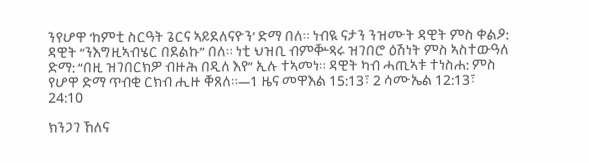ንየሆዋ ‘ከምቲ ስርዓት ጌርና ኣይደለናዮን’ ድማ በለ። ነብዪ ናታን ንዝሙት ዳዊት ምስ ቀልዖ: ዳዊት “ንእግዚኣብሄር በደልኩ” በለ። ነቲ ህዝቢ ብምቝጻሩ ዝገበሮ ዕሽነት ምስ ኣስተውዓለ ድማ: “በዚ ዝገበርክዎ ብዙሕ በዲለ እየ” ኢሉ ተኣመነ። ዳዊት ካብ ሓጢኣቱ ተነስሐ: ምስ የሆዋ ድማ ጥብቂ ርክብ ሒዙ ቐጸለ።—1 ዜና መዋእል 15:13፣ 2 ሳሙኤል 12:13፣ 24:10

ክንጋገ ኸለና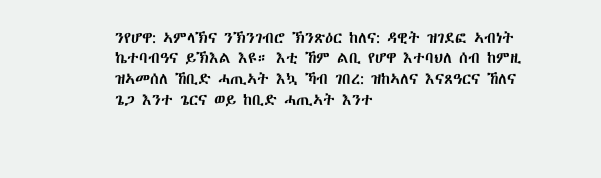ንየሆዋ: ኣምላኽና ንኽንገብሮ ኽንጽዕር ከለና: ዳዊት ዝገደፎ ኣብነት ኬተባብዓና ይኽእል እዩ። እቲ ኸም ልቢ የሆዋ እተባህለ ሰብ ከምዚ ዝኣመሰለ ኸቢድ ሓጢኣት እኳ ኻብ ገበረ: ዝከኣለና እናጸዓርና ኸለና ጌጋ እንተ ጌርና ወይ ከቢድ ሓጢኣት እንተ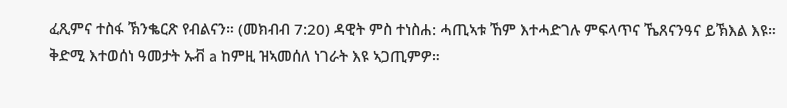ፈጺምና ተስፋ ኽንቈርጽ የብልናን። (መክብብ 7:20) ዳዊት ምስ ተነስሐ: ሓጢኣቱ ኸም እተሓድገሉ ምፍላጥና ኼጸናንዓና ይኽእል እዩ። ቅድሚ እተወሰነ ዓመታት ኡቭ a ከምዚ ዝኣመሰለ ነገራት እዩ ኣጋጢምዎ።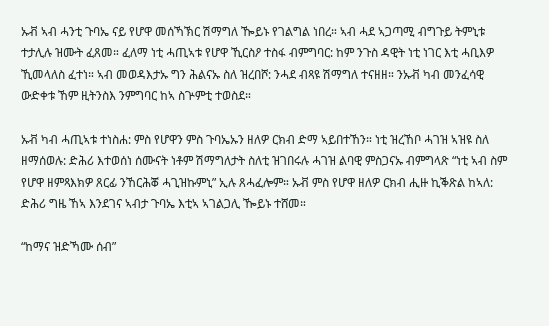ኡቭ ኣብ ሓንቲ ጉባኤ ናይ የሆዋ መሰኻኽር ሽማግለ ዀይኑ የገልግል ነበረ። ኣብ ሓደ ኣጋጣሚ ብግጉይ ትምኒቱ ተታሊሉ ዝሙት ፈጸመ። ፈለማ ነቲ ሓጢኣቱ የሆዋ ኺርስዖ ተስፋ ብምግባር: ከም ንጉስ ዳዊት ነቲ ነገር እቲ ሓቢእዎ ኺመላለስ ፈተነ። ኣብ መወዳእታኡ ግን ሕልናኡ ስለ ዝረበሾ: ንሓደ ብጻዩ ሽማግለ ተናዘዘ። ንኡቭ ካብ መንፈሳዊ ውድቀቱ ኸም ዚትንስእ ንምግባር ከኣ ስጕምቲ ተወስደ።

ኡቭ ካብ ሓጢኣቱ ተነስሐ: ምስ የሆዋን ምስ ጉባኤኡን ዘለዎ ርክብ ድማ ኣይበተኸን። ነቲ ዝረኸቦ ሓገዝ ኣዝዩ ስለ ዘማሰወሉ: ድሕሪ እተወሰነ ሰሙናት ነቶም ሽማግለታት ስለቲ ዝገበሩሉ ሓገዝ ልባዊ ምስጋናኡ ብምግላጽ “ነቲ ኣብ ስም የሆዋ ዘምጻእክዎ ጸርፊ ንኸርሕቖ ሓጊዝኩምኒ” ኢሉ ጸሓፈሎም። ኡቭ ምስ የሆዋ ዘለዎ ርክብ ሒዙ ኪቕጽል ከኣለ: ድሕሪ ግዜ ኸኣ እንደገና ኣብታ ጉባኤ እቲኣ ኣገልጋሊ ዀይኑ ተሸመ።

“ከማና ዝድኻሙ ሰብ”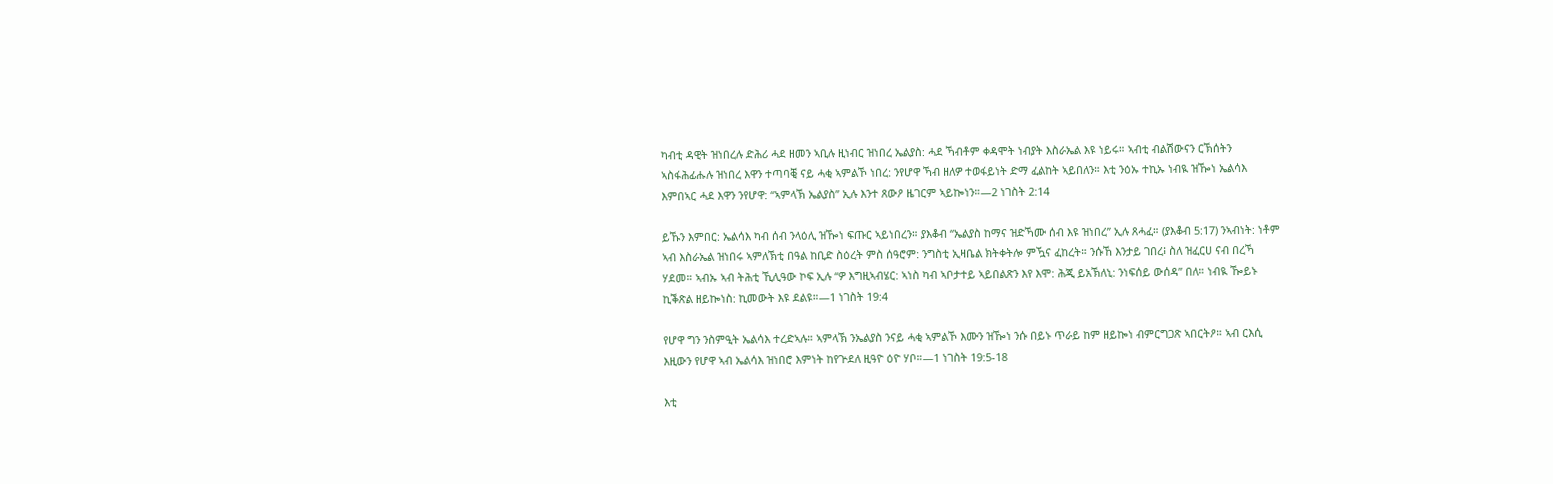ካብቲ ዳዊት ዝነበረሉ ድሕሪ ሓደ ዘመን ኣቢሉ ዚነብር ዝነበረ ኤልያስ: ሓደ ኻብቶም ቀዳሞት ነብያት እስራኤል እዩ ነይሩ። ኣብቲ ብልሽውናን ርኽሰትን ኣስፋሕፊሑሉ ዝነበረ እዋን ተጣባቒ ናይ ሓቂ ኣምልኾ ነበረ: ንየሆዋ ኻብ ዘለዎ ተወፋይነት ድማ ፈልከት ኣይበለን። እቲ ንዕኡ ተኪኡ ነብዪ ዝዀነ ኤልሳእ እምበኣር ሓደ እዋን ንየሆዋ: “ኣምላኽ ኤልያስ” ኢሉ እንተ ጸውዖ ዜገርም ኣይኰነን።—2 ነገስት 2:14

ይኹን እምበር: ኤልሳእ ካብ ሰብ ንላዕሊ ዝዀነ ፍጡር ኣይነበረን። ያእቆብ “ኤልያስ ከማና ዝድኻሙ ሰብ እዩ ዝነበረ” ኢሉ ጸሓፈ። (ያእቆብ 5:17) ንኣብነት: ነቶም ኣብ እስራኤል ዝነበሩ ኣምለኽቲ በዓል ከቢድ ስዕረት ምስ ሰዓሮም: ንግስቲ ኢዛቤል ክትቀትሎ ምዃና ፈከረት። ንሱኸ እንታይ ገበረ፧ ስለ ዝፈርሀ ናብ በረኻ ሃደመ። ኣብኡ ኣብ ትሕቲ ኺሊዓው ኮፍ ኢሉ “ዎ እግዚኣብሄር: ኣነስ ካብ ኣቦታተይ ኣይበልጽን እየ እሞ: ሕጂ ይአኽለኒ: ንነፍሰይ ውሰዳ” በለ። ነብዪ ዀይኑ ኪቕጽል ዘይኰነስ: ኪመውት እዩ ደልዩ።—1 ነገስት 19:4

የሆዋ ግን ንስምዒት ኤልሳእ ተረድኣሉ። ኣምላኽ ንኤልያስ ንናይ ሓቂ ኣምልኾ እሙን ዝዀነ ንሱ በይኑ ጥራይ ከም ዘይኰነ ብምርግጋጽ ኣበርትዖ። ኣብ ርእሲ እዚውን የሆዋ ኣብ ኤልሳእ ዝነበሮ እምነት ከየጕደለ ዚዓዮ ዕዮ ሃቦ።—1 ነገስት 19:5-18

እቲ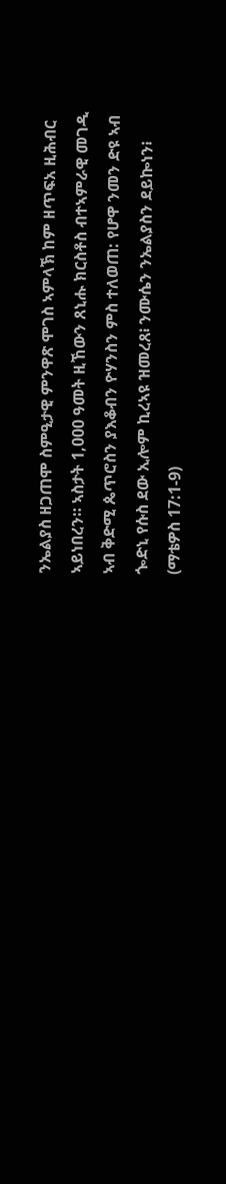ንኤልያስ ዘጋጠሞ ስምዒታዊ ምንዋጽ ሞገስ ኣምላኽ ከም ዘጥፍአ ዚሕብር ኣይነበረን። ኣስታት 1,000 ዓመት ዚኸውን ጸኒሑ ክርስቶስ ብተኣምራዊ መገዲ ኣብ ቅድሚ ጴጥሮስን ያእቆብን ዮሃንስን ምስ ተለወጠ: የሆዋ ንመን ድዩ ኣብ ጐድኒ የሱስ ደው ኢሎም ኪረኣዩ ዝመረጸ፧ ንሙሴን ንኤልያስን ደይኰነን፧ (ማቴዎስ 17:1-9)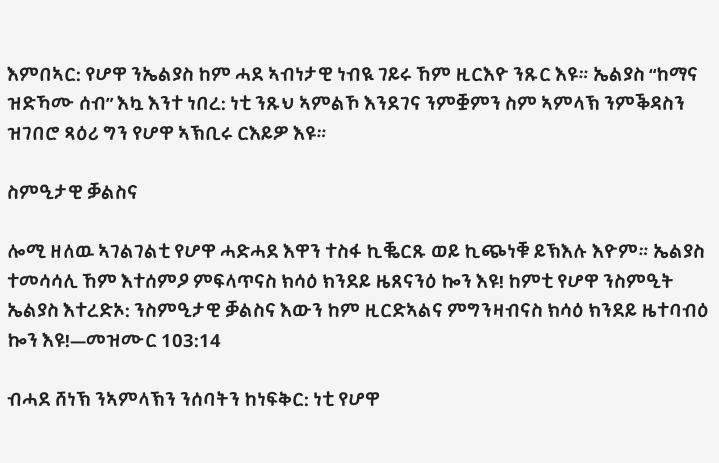እምበኣር: የሆዋ ንኤልያስ ከም ሓደ ኣብነታዊ ነብዪ ገይሩ ኸም ዚርእዮ ንጹር እዩ። ኤልያስ “ከማና ዝድኻሙ ሰብ” እኳ እንተ ነበረ: ነቲ ንጹህ ኣምልኾ እንደገና ንምቛምን ስም ኣምላኽ ንምቕዳስን ዝገበሮ ጻዕሪ ግን የሆዋ ኣኽቢሩ ርእይዎ እዩ።

ስምዒታዊ ቓልስና

ሎሚ ዘለዉ ኣገልገልቲ የሆዋ ሓድሓደ እዋን ተስፋ ኪቘርጹ ወይ ኪጭነቑ ይኽእሉ እዮም። ኤልያስ ተመሳሳሊ ኸም እተሰምዖ ምፍላጥናስ ክሳዕ ክንደይ ዜጸናንዕ ኰን እዩ! ከምቲ የሆዋ ንስምዒት ኤልያስ እተረድኦ: ንስምዒታዊ ቓልስና እውን ከም ዚርድኣልና ምግንዛብናስ ክሳዕ ክንደይ ዜተባብዕ ኰን እዩ!—መዝሙር 103:14

ብሓደ ሸነኽ ንኣምላኽን ንሰባትን ከነፍቅር: ነቲ የሆዋ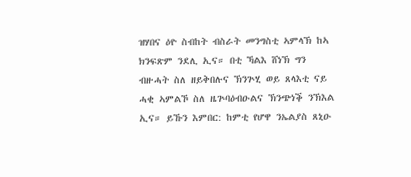ዝሃበና ዕዮ ስብከት ብስራት መንግስቲ ኣምላኽ ከኣ ክንፍጽም ንደሊ ኢና። በቲ ኻልእ ሸነኽ ግን ብዙሓት ስለ ዘይቅበሉና ኽንጕሂ ወይ ጸላእቲ ናይ ሓቂ ኣምልኾ ስለ ዜጕባዕብዑልና ኽንጭነቕ ንኽእል ኢና። ይኹን እምበር: ከምቲ የሆዋ ንኤልያስ ጸኒዑ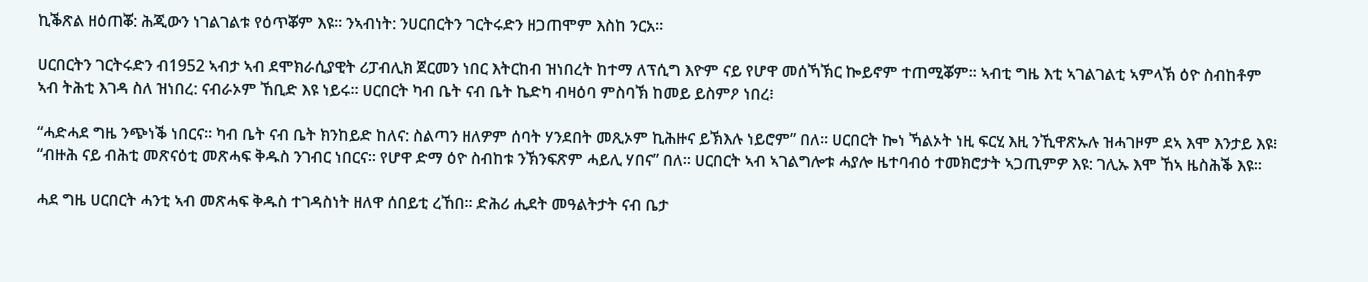ኪቕጽል ዘዕጠቖ: ሕጂውን ነገልገልቱ የዕጥቖም እዩ። ንኣብነት: ንሀርበርትን ገርትሩድን ዘጋጠሞም እስከ ንርአ።

ሀርበርትን ገርትሩድን ብ1952 ኣብታ ኣብ ደሞክራሲያዊት ሪፓብሊክ ጀርመን ነበር እትርከብ ዝነበረት ከተማ ለፕሲግ እዮም ናይ የሆዋ መሰኻኽር ኰይኖም ተጠሚቖም። ኣብቲ ግዜ እቲ ኣገልገልቲ ኣምላኽ ዕዮ ስብከቶም ኣብ ትሕቲ እገዳ ስለ ዝነበረ: ናብራኦም ኸቢድ እዩ ነይሩ። ሀርበርት ካብ ቤት ናብ ቤት ኬድካ ብዛዕባ ምስባኽ ከመይ ይስምዖ ነበረ፧

“ሓድሓደ ግዜ ንጭነቕ ነበርና። ካብ ቤት ናብ ቤት ክንከይድ ከለና: ስልጣን ዘለዎም ሰባት ሃንደበት መጺኦም ኪሕዙና ይኽእሉ ነይሮም” በለ። ሀርበርት ኰነ ኻልኦት ነዚ ፍርሂ እዚ ንኺዋጽኡሉ ዝሓገዞም ደኣ እሞ እንታይ እዩ፧ “ብዙሕ ናይ ብሕቲ መጽናዕቲ መጽሓፍ ቅዱስ ንገብር ነበርና። የሆዋ ድማ ዕዮ ስብከቱ ንኽንፍጽም ሓይሊ ሃበና” በለ። ሀርበርት ኣብ ኣገልግሎቱ ሓያሎ ዜተባብዕ ተመክሮታት ኣጋጢምዎ እዩ: ገሊኡ እሞ ኸኣ ዜስሕቕ እዩ።

ሓደ ግዜ ሀርበርት ሓንቲ ኣብ መጽሓፍ ቅዱስ ተገዳስነት ዘለዋ ሰበይቲ ረኸበ። ድሕሪ ሒደት መዓልትታት ናብ ቤታ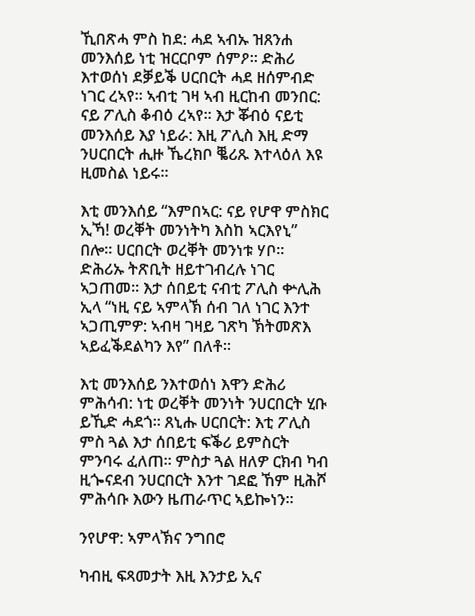ኺበጽሓ ምስ ከደ: ሓደ ኣብኡ ዝጸንሐ መንእሰይ ነቲ ዝርርቦም ሰምዖ። ድሕሪ እተወሰነ ደቓይቕ ሀርበርት ሓደ ዘሰምብድ ነገር ረኣየ። ኣብቲ ገዛ ኣብ ዚርከብ መንበር: ናይ ፖሊስ ቆብዕ ረኣየ። እታ ቖብዕ ናይቲ መንእሰይ እያ ነይራ: እዚ ፖሊስ እዚ ድማ ንሀርበርት ሒዙ ኼረክቦ ቘሪጹ እተላዕለ እዩ ዚመስል ነይሩ።

እቲ መንእሰይ “እምበኣር: ናይ የሆዋ ምስክር ኢኻ! ወረቐት መንነትካ እስከ ኣርእየኒ” በሎ። ሀርበርት ወረቐት መንነቱ ሃቦ። ድሕሪኡ ትጽቢት ዘይተገብረሉ ነገር ኣጋጠመ። እታ ሰበይቲ ናብቲ ፖሊስ ቍሊሕ ኢላ “ነዚ ናይ ኣምላኽ ሰብ ገለ ነገር እንተ ኣጋጢምዎ: ኣብዛ ገዛይ ገጽካ ኽትመጽእ ኣይፈቕደልካን እየ” በለቶ።

እቲ መንእሰይ ንእተወሰነ እዋን ድሕሪ ምሕሳብ: ነቲ ወረቐት መንነት ንሀርበርት ሂቡ ይኺድ ሓደጎ። ጸኒሑ ሀርበርት: እቲ ፖሊስ ምስ ጓል እታ ሰበይቲ ፍቕሪ ይምስርት ምንባሩ ፈለጠ። ምስታ ጓል ዘለዎ ርክብ ካብ ዚጐናደብ ንሀርበርት እንተ ገደፎ ኸም ዚሕሾ ምሕሳቡ እውን ዜጠራጥር ኣይኰነን።

ንየሆዋ: ኣምላኽና ንግበሮ

ካብዚ ፍጻመታት እዚ እንታይ ኢና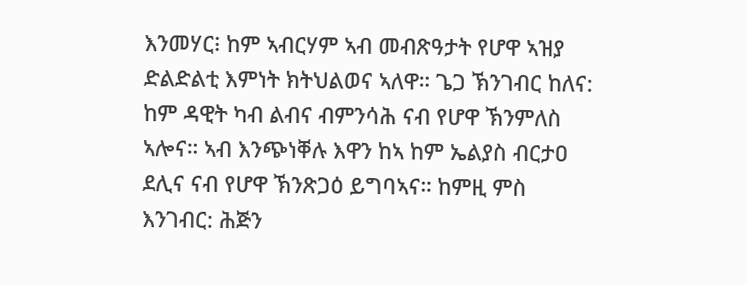እንመሃር፧ ከም ኣብርሃም ኣብ መብጽዓታት የሆዋ ኣዝያ ድልድልቲ እምነት ክትህልወና ኣለዋ። ጌጋ ኽንገብር ከለና: ከም ዳዊት ካብ ልብና ብምንሳሕ ናብ የሆዋ ኽንምለስ ኣሎና። ኣብ እንጭነቐሉ እዋን ከኣ ከም ኤልያስ ብርታዐ ደሊና ናብ የሆዋ ኽንጽጋዕ ይግባኣና። ከምዚ ምስ እንገብር: ሕጅን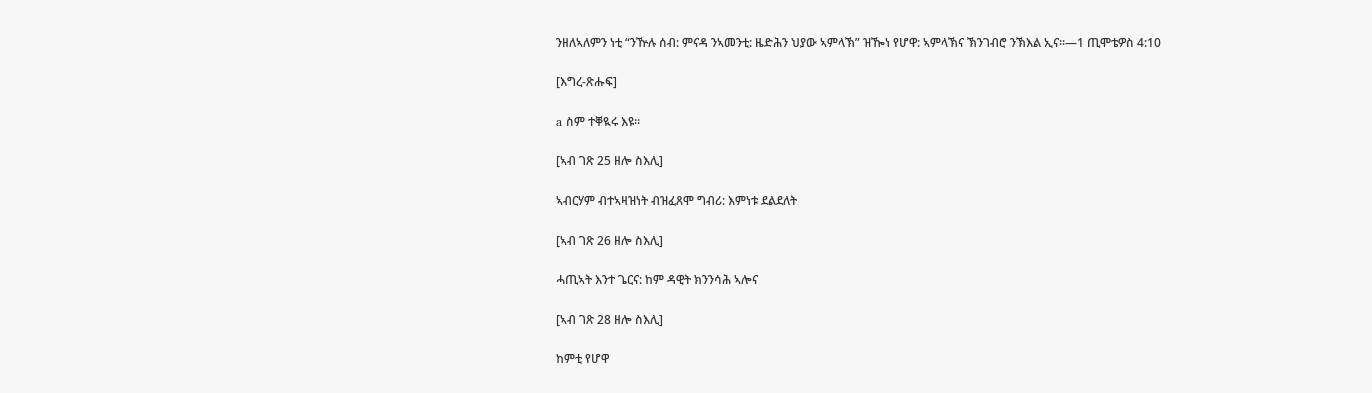ንዘለኣለምን ነቲ “ንዅሉ ሰብ: ምናዳ ንኣመንቲ: ዜድሕን ህያው ኣምላኽ” ዝዀነ የሆዋ: ኣምላኽና ኽንገብሮ ንኽእል ኢና።—1 ጢሞቴዎስ 4:10

[እግረ-ጽሑፍ]

a ስም ተቐዪሩ እዩ።

[ኣብ ገጽ 25 ዘሎ ስእሊ]

ኣብርሃም ብተኣዛዝነት ብዝፈጸሞ ግብሪ: እምነቱ ደልደለት

[ኣብ ገጽ 26 ዘሎ ስእሊ]

ሓጢኣት እንተ ጌርና: ከም ዳዊት ክንንሳሕ ኣሎና

[ኣብ ገጽ 28 ዘሎ ስእሊ]

ከምቲ የሆዋ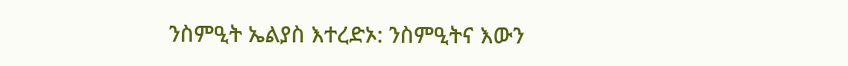ንስምዒት ኤልያስ እተረድኦ: ንስምዒትና እውን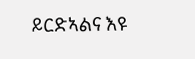ይርድኣልና እዩ